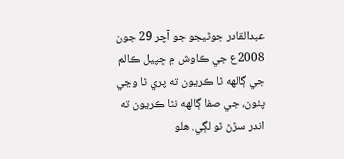عبدالقادر جوڻيجو جو آچر 29 جون 2008ع جي ڪاوش ۾ ڇپيل ڪالم
جي ڳالهه ٿا ڪريون ته پري ٿا وڃي پئون، جي صفا ڳالهه نٿا ڪريون ته اندر سڙڻ ٿو لڳي. هلو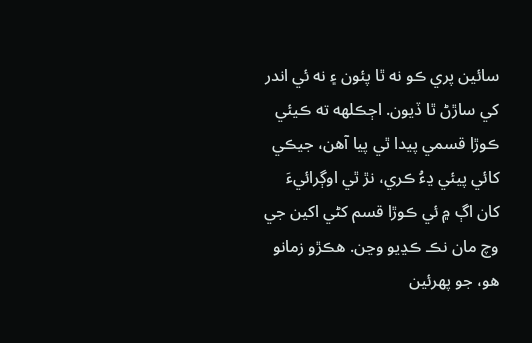سائين پري ڪو نه ٿا پئون ۽ نه ئي اندر کي ساڙڻ ٿا ڏيون. اڄڪلهه ته ڪيئي ڪوڙا قسمي پيدا ٿي پيا آهن، جيڪي کائي پيئي ڍءُ ڪري، نڙ ٿي اوڳرائيءَ کان اڳ ۾ ئي ڪوڙا قسم کڻي اکين جي وچ مان نڪ ڪڍيو وڃن. هڪڙو زمانو هو، جو پهرئين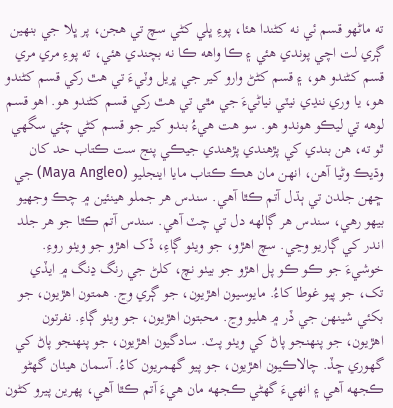ته ماڻهو قسم ئي نه کڻندا هئا، پوءِ ڀلي کڻي سچ تي هجن، پر ڀلا جي بنهين ڳري لت اچي پوندي هئي ۽ ڪا واهه ڪا نه بچندي هئي، ته پوءِ مري مري قسم کڻندو هو، ۽ قسم کڻڻ وارو کير جي ڀريل وٽيءَ تي هٿ رکي قسم کڻندو هو، يا وري ننڍي نيٽي نياڻيءَ جي مٿي تي هٿ رکي قسم کڻندو هو. اهو قسم لوهه تي ليڪو هوندو هو. سو هت هيءُ بندو کير جو قسم کڻي چئي سگهي ٿو ته، هن بندي کي پڙهندي پڙهندي جيڪي پنج ست ڪتاب حد کان وڌيڪ وڻيا آهن، انهن مان هڪ ڪتاب مايا اينجليو (Maya Angleo) جي ڇهن جلدن تي ٻڌل آتم ڪٿا آهي. سندس هر جملو هينئين ۾ چڪ وجهيو بيهو رهي، سندس هر ڳالهه دل تي چٽ آهي. سندس آتم ڪٿا جو هر جلد اندر کي ڳاريو وڃي. سچ اهڙو، جو ويٺو ڳاءِ، ڏک اهڙو جو ويٺو روءِ. خوشيءَ جو ڪو ڪو پل اهڙو جو بيٺو نچ، کلڻ جي رنگ ڍنگ ۾ ايڏي تک، جو پيو غوطا کاءُ. مايوسيون اهڙيون، جو ڳري وڃ. همتون اهڙيون، جو بکئي شينهن جي ڏر ۾ هليو وڃ. محبتون اهڙيون، جو ويٺو ڳاءِ. نفرتون اهڙيون، جو پنهنجو پاڻ کي ويٺو پٽ. سادگيون اهڙيون، جو پنهنجو پاڻ کي گهوري ڇڏ. چالاڪيون اهڙيون، جو پيو گهمريون کاءُ. آسمان هيٺان گهڻو ڪجهه آهي ۽ انهيءَ گهڻي ڪجهه مان هيءَ آتم ڪٿا آهي، پهرين پيرو کڻون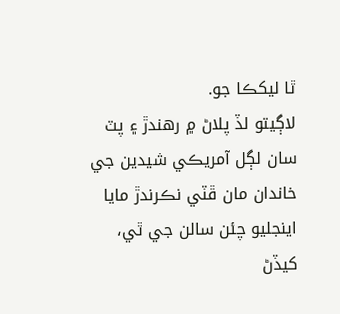ٿا ليکڪا جو.
لاڳيتو لڏ پلاڻ ۾ رهندڙ ۽ پٽ سان لڳل آمريڪي شيدين جي خاندان مان ڦٽي نڪرندڙ مايا اينجليو چئن سالن جي ٿي، کيڏڻ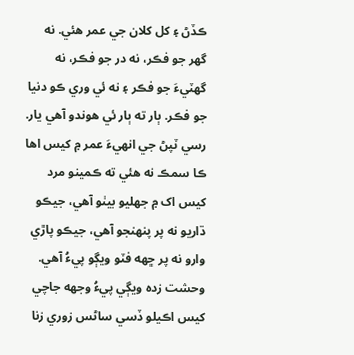ڪڏڻ ۽ کل کلان جي عمر هئي. نه گهر جو فڪر، نه در جو فڪر، نه گهٽيءَ جو فڪر ۽ نه ئي وري ڪو دنيا جو فڪر. ٻار ته ٻار ئي هوندو آهي يار. رسي ٽپڻ جي انهيءَ عمر ۾ کيس اها ڪا سمڪ نه هئي ته ڪمينو مرد کيس اک ۾ جهليو بيٺو آهي، جيڪو ڌاريو نه پر پنهنجو آهي، جيڪو پاڙي وارو نه پر ڇهه فٽو ويڳو پيءُ آهي. وحشت زده ويڳي پيءُ وجهه جاچي کيس اڪيلو ڏسي ساڻس زوري زنا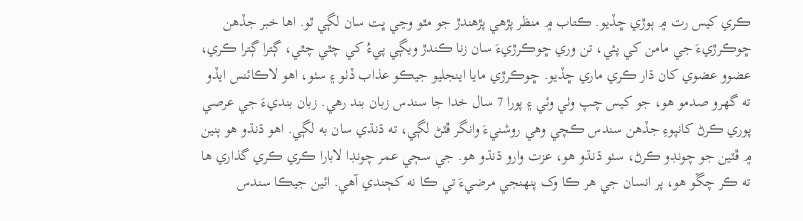ڪري کيس رت ۾ ٻوڙي ڇڏيو. ڪتاب ۾ منظر پڙهي پڙهندڙ جو مٿو وڃي ڀت سان لڳي ٿو. اها خبر جڏهن ڇوڪرڙيءَ جي مامن کي پئي، تن وري ڇوڪرڙيءَ سان زنا ڪندڙ ويڳي پيءُ کي چٿي چٿي، ڳترا ڳترا ڪري، عضوو عضوي کان ڌار ڪري ماري ڇڏيو. ڇوڪرڙي مايا اينجليو جيڪو عذاب ڏٺو ۽ سٺو، اهو لاڪائنس ايڏو ته گهرو صدمو هو، جو کيس چپ وٺي وئي ۽ پورا 7 سال خدا جا سندس زبان بند رهي. زبان بنديءَ جي عرصي پوري ڪرڻ کانپوءِ جڏهن سندس ڪچي وهي روشنيءَ وانگر ڦٽڻ لڳي، ته ڌنڌي سان به لڳي. اهو ڌنڌو هو ٻنين ۾ ڦٽين جو چونڊو ڪرڻ، سٺو ڌنڌو هو، عزت وارو ڌنڌو هو. جي سڄي عمر چونڊا لابارا ڪري ڪري گذاري ها ته ڪر چڱو هو، پر انسان جي هر ڪا وک پنهنجي مرضيءَ تي ڪا نه کڄندي آهي. ائين جيڪا سندس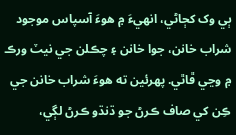ٻي وک کڄاڻي، انهيءَ ۾ هوءَ آسپاس موجود شراب خانن، جوا خانن ۽ چڪلن جي نيٽ ورڪ ۾ وڃي ڦاٿي. پهرئين ته هوءَ شراب خانن جي ڪِن کي صاف ڪرڻ جو ڌنڌو ڪرڻ لڳي،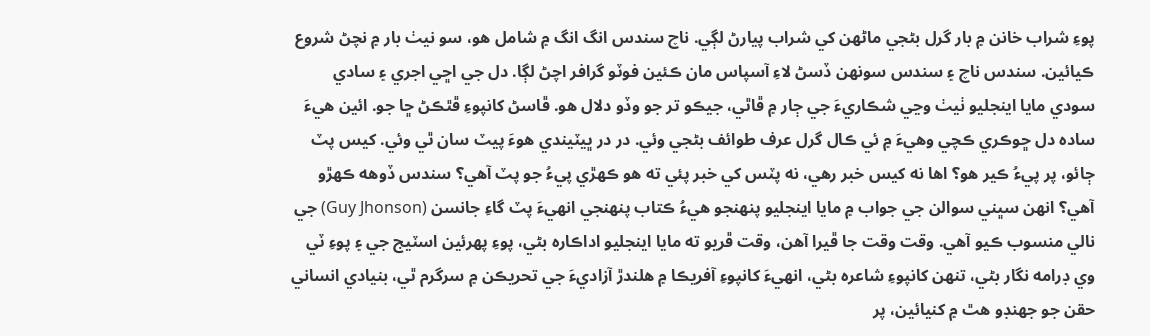پوءِ شراب خانن ۾ بار گرل بڻجي ماڻهن کي شراب پيارڻ لڳي. ناچ سندس انگ انگ ۾ شامل هو، سو نيٺ بار ۾ نچڻ شروع ڪيائين. سندس ناچ ۽ سندس سونهن ڏسڻ لاءِ آسپاس مان ڪئين فوٽو گرافر اچڻ لڳا. دل جي اڇي اجري ۽ سادي سودي مايا اينجليو ٺيٺ وڃي شڪاريءَ جي ڄار ۾ ڦاٿي، جيڪو تر جو وڏو دلال هو. ڦاسڻ کانپوءِ ڦٿڪڻ ڇا جو. ائين هيءَ ساده دل ڇوڪري ڪچي وهيءَ ۾ ئي ڪال گرل عرف طوائف بڻجي وئي. در در ڀيٽيندي هوءَ پيٽ سان ٿي وئي. کيس پٽ ڄائو، پر پيءُ ڪير هو؟ اها نه کيس خبر رهي، نه پٽس کي خبر پئي ته هو ڪهڙي پيءُ جو پٽ آهي؟ سندس ڏوهه ڪهڙو آهي؟ انهن سڀني سوالن جي جواب ۾ مايا اينجليو پنهنجو هيءُ ڪتاب پنهنجي انهيءَ پٽ گاءِ جانسن (Guy Jhonson) جي نالي منسوب ڪيو آهي. وقت وقت جا ڦيرا آهن، وقت ڦريو ته مايا اينجليو اداڪاره بڻي، پوءِ پهرئين اسٽيج جي ۽ پوءِ ٽي وي ڊرامه نگار بڻي، تنهن کانپوءِ شاعره بڻي، انهيءَ کانپوءِ آفريڪا ۾ هلندڙ آزاديءَ جي تحريڪن ۾ سرگرم ٿي، بنيادي انساني حقن جو جهنڊو هٿ ۾ کنيائين، پر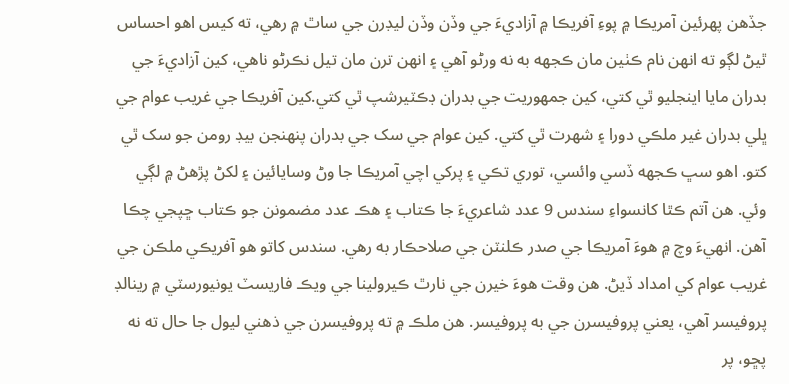جڏهن پهرئين آمريڪا ۾ پوءِ آفريڪا ۾ آزاديءَ جي وڏن وڏن ليڊرن جي ساٿ ۾ رهي، ته کيس اهو احساس ٿيڻ لڳو ته انهن نام ڪٺين مان ڪجهه به نه ورڻو آهي ۽ انهن ترن مان تيل نڪرڻو ناهي، کين آزاديءَ جي بدران مايا اينجليو ٿي کتي، کين جمهوريت جي بدران ڊڪٽيرشپ ٿي کتي.کين آفريڪا جي غريب عوام جي ڀلي بدران غير ملڪي دورا ۽ شهرت ٿي کتي. کين عوام جي سک جي بدران پنهنجن بيڊ رومن جو سک ٿي کتو. اهو سڀ ڪجهه ڏسي وائسي، توري تڪي ۽ پرکي اچي آمريڪا جا وڻ وسايائين ۽ لکڻ پڙهڻ ۾ لڳي وئي. هن آتم ڪٿا کانسواءِ سندس 9 عدد شاعريءَ جا ڪتاب ۽ هڪ عدد مضمونن جو ڪتاب ڇپجي چڪا آهن. انهيءَ وچ ۾ هوءَ آمريڪا جي صدر ڪلنٽن جي صلاحڪار به رهي. سندس کاتو هو آفريڪي ملڪن جي غريب عوام کي امداد ڏيڻ. هن وقت هوءَ خيرن جي نارٿ ڪيرولينا جي ويڪ فاريسٽ يونيورسٽي ۾ رينالڊ پروفيسر آهي، يعني پروفيسرن جي به پروفيسر. هن ملڪ ۾ ته پروفيسرن جي ذهني ليول جا حال ته نه پڇو، پر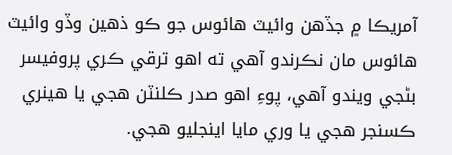آمريڪا ۾ جڏهن وائيٽ هائوس جو ڪو ذهين وڏو وائيٽ هائوس مان نڪرندو آهي ته اهو ترقي ڪري پروفيسر بڻجي ويندو آهي، پوءِ اهو صدر ڪلنٽن هجي يا هينري ڪسنجر هجي يا وري مايا اينجليو هجي.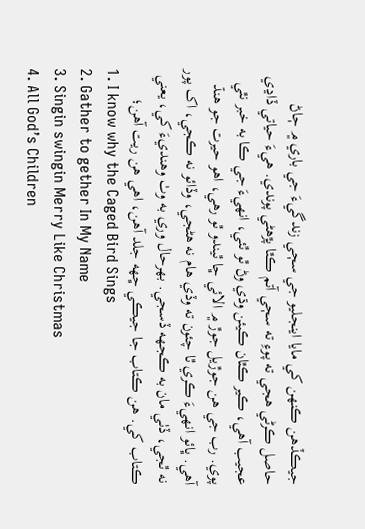جيڪڏهن ڪنهن کي مايا اينجليو جي سڄي زندگيءَ جي باري ۾ ڄاڻ حاصل ڪرڻي هجي ته پوءِ ته سڄي آتم ڪٿا پڙهڻي پوندي. هيءَ حياتي ڏاڍي عجيب آهي، ڪير ڪٿان ڪيئن وڌي وڻ ٿو ٿئي، انهيءَ جي ڪا به خبر نٿي پوي. رب جي هن جوڙيل جوڙ ۾ الائي ڇا ٿيندو ٿو رهي، اهو حيرت جو هنڌ آهي. ڀائو انهيءَ ڪري ٿا چئون ته وڏي هام نه هڻجي، وڏائو نه ڪجي، اک پور نه ٿجي، ڏٺي مان به ڪجهه ڏسجي. بهرحال وري به وٺ وهنديءَ کي، يعني ڪتاب کي. هن ڪتاب جا جيڪي ڇهه جلد آهن، اهي هن ريت آهن؛
1. I know why the Caged Bird Sings
2. Gather to gether In My Name
3. Singin swingin Merry Like Christmas
4. All God’s Children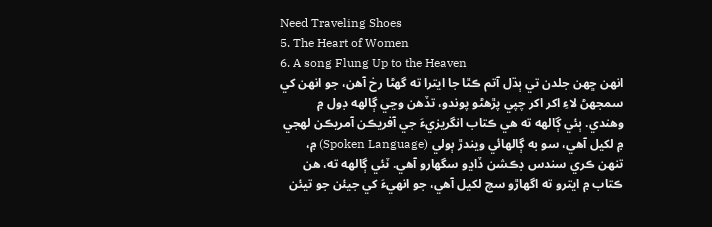Need Traveling Shoes
5. The Heart of Women
6. A song Flung Up to the Heaven
انهن ڇهن جلدن تي ٻڌل آتم ڪٿا جا ايترا ته گهڻا رخ آهن، جو انهن کي سمجهڻ لاءِ اکر اکر چپي پڙهڻو پوندو، تڏهن وڃي ڳالهه ڊول ۾ وهندي. ٻئي ڳالهه ته هي ڪتاب انگريزيءَ جي آفريڪن آمريڪن لهجي ۾ لکيل آهي، سو به ڳالهائي ويندڙ ٻولي (Spoken Language) ۾، تنهن ڪري سندس ڊڪشن ڏاڍو سگهارو آهي. ٽئي ڳالهه ته، هن ڪتاب ۾ ايترو ته اگهاڙو سچ لکيل آهي، جو انهيءَ کي جيئن جو تيئن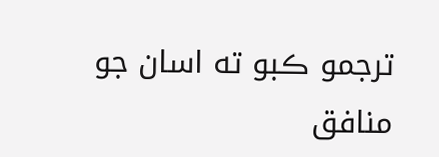ترجمو ڪبو ته اسان جو منافق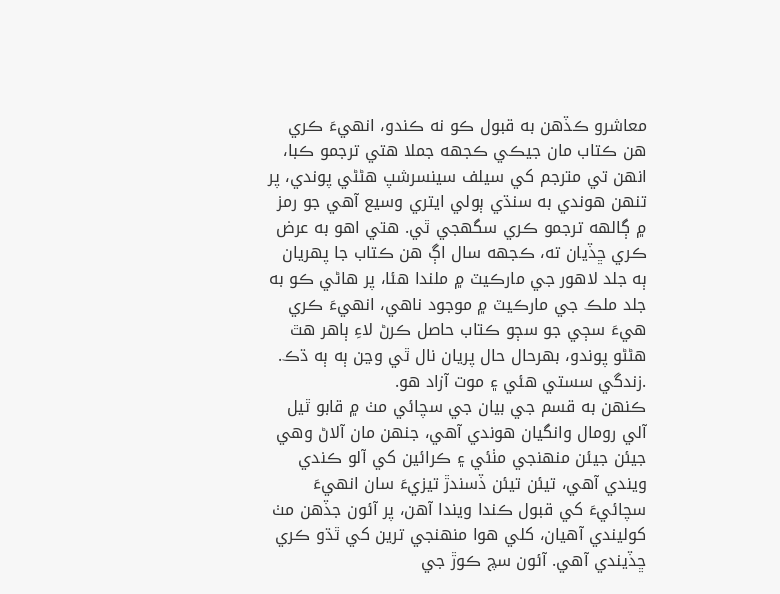معاشرو ڪڏهن به قبول ڪو نه ڪندو، انهيءَ ڪري هن ڪتاب مان جيڪي ڪجهه جملا هتي ترجمو ڪبا، انهن تي مترجم کي سيلف سينسرشپ هڻڻي پوندي، پر تنهن هوندي به سنڌي ٻولي ايتري وسيع آهي جو رمز ۾ ڳالهه ترجمو ڪري سگهجي ٿي. هتي اهو به عرض ڪري ڇڏيان ته، ڪجهه سال اڳ هن ڪتاب جا پهريان ٻه جلد لاهور جي مارڪيٽ ۾ ملندا هئا، پر هاڻي ڪو به جلد ملڪ جي مارڪيٽ ۾ موجود ناهي، انهيءَ ڪري هيءَ سڄي جو سڄو ڪتاب حاصل ڪرڻ لاءِ ٻاهر هٿ هڻڻو پوندو، بهرحال حال پريان نال ٿي وڃن ٻه ٻه ڌڪ.
.زندگي سستي هئي ۽ موت آزاد هو.
ڪنهن به قسم جي بيان جي سچائي مٺ ۾ قابو ٿيل آلي رومال وانگيان هوندي آهي، جنهن مان آلاڻ وهي جيئن جيئن منهنجي مٺئي ۽ ڪرائين کي آلو ڪندي ويندي آهي، تيئن تيئن ڏسندڙ تيزيءَ سان انهيءَ سچائيءَ کي قبول ڪندا ويندا آهن، پر آئون جڏهن مٺ کوليندي آهيان، کلي هوا منهنجي ترين کي ٿڌو ڪري ڇڏيندي آهي. آئون سچ ڪوڙ جي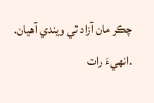چڪر مان آزاد ٿي ويندي آهيان.
.انهيءَ رات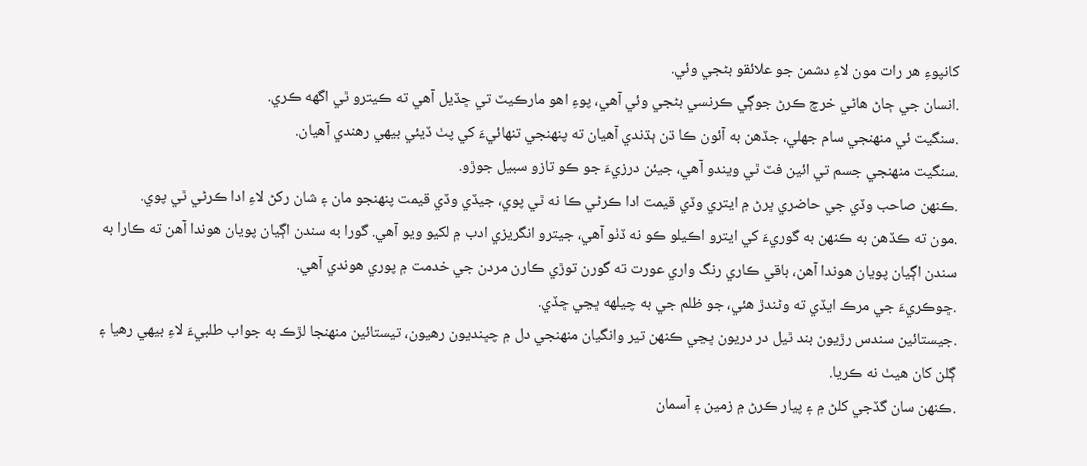کانپوءِ هر رات مون لاءِ دشمن جو علائقو بڻجي وئي.
.انسان جي ڄاڻ هاڻي خرچ ڪرڻ جوڳي ڪرنسي بڻجي وئي آهي، پوءِ اهو مارڪيٽ تي ڇڏيل آهي ته ڪيترو ٿي اگهه ڪري.
.سنگيت ئي منهنجي سام جهلي، جڏهن به آئون ڪا ڌن ٻڌندي آهيان ته پنهنجي تنهائيءَ کي پٺ ڏيئي بيهي رهندي آهيان.
.سنگيت منهنجي جسم تي ائين فٽ ٿي ويندو آهي، جيئن درزيءَ جو ڪو تازو سبيل جوڙو.
.ڪنهن صاحب وڏي جي حاضري ڀرڻ ۾ ايتري وڏي قيمت ادا ڪرڻي ڪا نه ٿي پوي، جيڏي وڏي قيمت پنهنجو مان ۽ شان رکڻ لاءِ ادا ڪرڻي ٿي پوي.
.مون ته ڪڏهن به ڪنهن به گوريءَ کي ايترو اڪيلو ڪو نه ڏٺو آهي، جيترو انگريزي ادب ۾ لکيو ويو آهي. گورا به سندن اڳيان پويان هوندا آهن ته ڪارا به سندن اڳيان پويان هوندا آهن، باقي ڪاري رنگ واري عورت ته گورن توڙي ڪارن مردن جي خدمت ۾ پوري هوندي آهي.
.ڇوڪريءَ جي مرڪ ايڏي ته وڻندڙ هئي، جو ظلم جي به چيلهه ڀڃي ڇڏي.
.جيستائين سندس رڙيون بند ٿيل در دريون ڀڃي ڪنهن تير وانگيان منهنجي دل ۾ چڀنديون رهيون، تيستائين منهنجا لڙڪ به جواب طلبيءَ لاءِ بيهي رهيا ۽ ڳلن کان هيٺ نه ڪريا.
.ڪنهن سان گڏجي کلڻ ۾ ۽ پيار ڪرڻ ۾ زمين ۽ آسمان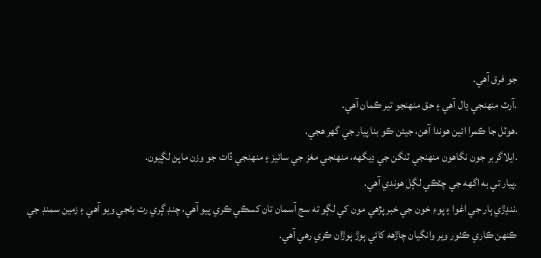جو فرق آهي.
.آرٽ منهنجي ڍال آهي ۽ حق منهنجو تير ڪمان آهي.
.هوٽل جا ڪمرا ائين هوندا آهن، جيئن ڪو بنا پيار جي گهر هجي.
.ايلاگربر جون نگاهون منهنجي ٽنگن جي ڊيگهه، منهنجي مغز جي سائيز ۽ منهنجي ڏات جو وزن ماپڻ لڳيون.
.پيار تي به اگهه جي چٽڪي لڳل هوندي آهي.
.ننڍڙي ٻار جي اغوا ۽ پوءِ خون جي خبر پڙهي مون کي لڳو ته سج آسمان تان کسڪي ڪري پيو آهي، چنڊ ڳري رت بڻجي ويو آهي ۽ زمين سمنڊ جي ڪنهن ڪاري ڪٺور وير وانگيان چاڙهه کائي ٻوڙ ٻوڙان ڪري رهي آهي.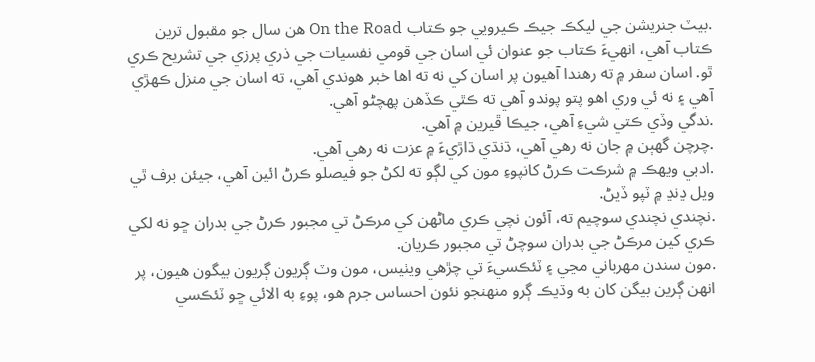.بيٽ جنريشن جي ليکڪ جيڪ ڪيرويي جو ڪتاب On the Road هن سال جو مقبول ترين ڪتاب آهي، انهيءَ ڪتاب جو عنوان ئي اسان جي قومي نفسيات جي ذري پرزي جي تشريح ڪري ٿو. اسان سفر ۾ ته رهندا آهيون پر اسان کي نه ته اها خبر هوندي آهي، ته اسان جي منزل ڪهڙي آهي ۽ نه ئي وري اهو پتو پوندو آهي ته ڪٿي ڪڏهن پهچڻو آهي.
.ندگي وڏي ڪتي شيءِ آهي، جيڪا ڦيرين ۾ آهي.
.چرچن گهٻن ۾ جان نه رهي آهي، ڌنڌي ڌاڙيءَ ۾ عزت نه رهي آهي.
.ادبي ويهڪ ۾ شرڪت ڪرڻ کانپوءِ مون کي لڳو ته لکڻ جو فيصلو ڪرڻ ائين آهي، جيئن برف ٿي ويل ڍنڍ ۾ ٽپو ڏيڻ.
.نچندي نچندي سوچيم ته، آئون نچي ڪري ماڻهن کي مرڪڻ تي مجبور ڪرڻ جي بدران ڇو نه لکي ڪري کين مرڪڻ جي بدران سوچڻ تي مجبور ڪريان.
.مون سندن مهرباني مڃي ۽ ٽئڪسيءَ تي چڙهي ويٺيس، مون وٽ ڳريون ڳريون بيگون هيون، پر انهن ڳرين بيگن کان به وڌيڪ ڳرو منهنجو نئون احساس جرم هو، پوءِ به الائي ڇو ٽئڪسي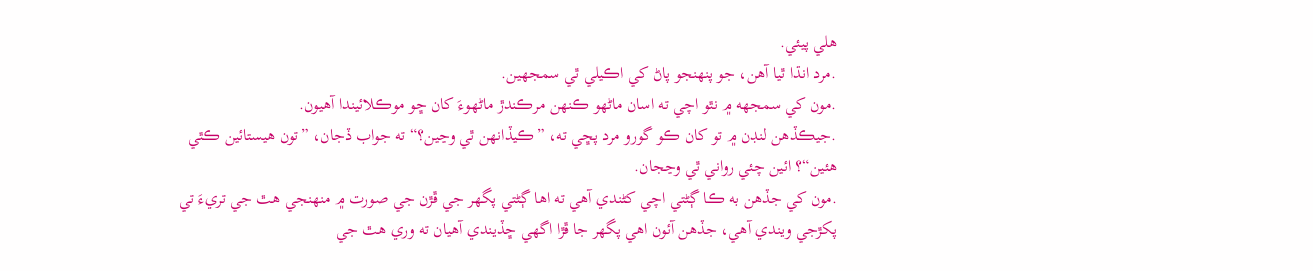هلي پيئي.
.مرد انڌا ٿيا آهن، جو پنهنجو پاڻ کي اڪيلي ٿي سمجهين.
.مون کي سمجهه ۾ نٿو اچي ته اسان ماڻهو ڪنهن مرڪندڙ ماڻهوءَ کان ڇو موڪلائيندا آهيون.
.جيڪڏهن لنڊن ۾ تو کان ڪو گورو مرد پڇي ته، ”ڪيڏانهن ٿي وڃين؟“ ته جواب ڏجان، ”تون هيستائين ڪٿي هئين“؟ ائين چئي رواني ٿي وڃجان.
.مون کي جڏهن به ڪا ڳڻتي اچي کڻندي آهي ته اها ڳڻتي پگهر جي ڦڙن جي صورت ۾ منهنجي هٿ جي تريءَ تي پکڙجي ويندي آهي، جڏهن آئون اهي پگهر جا ڦڙا اگهي ڇڏيندي آهيان ته وري هٿ جي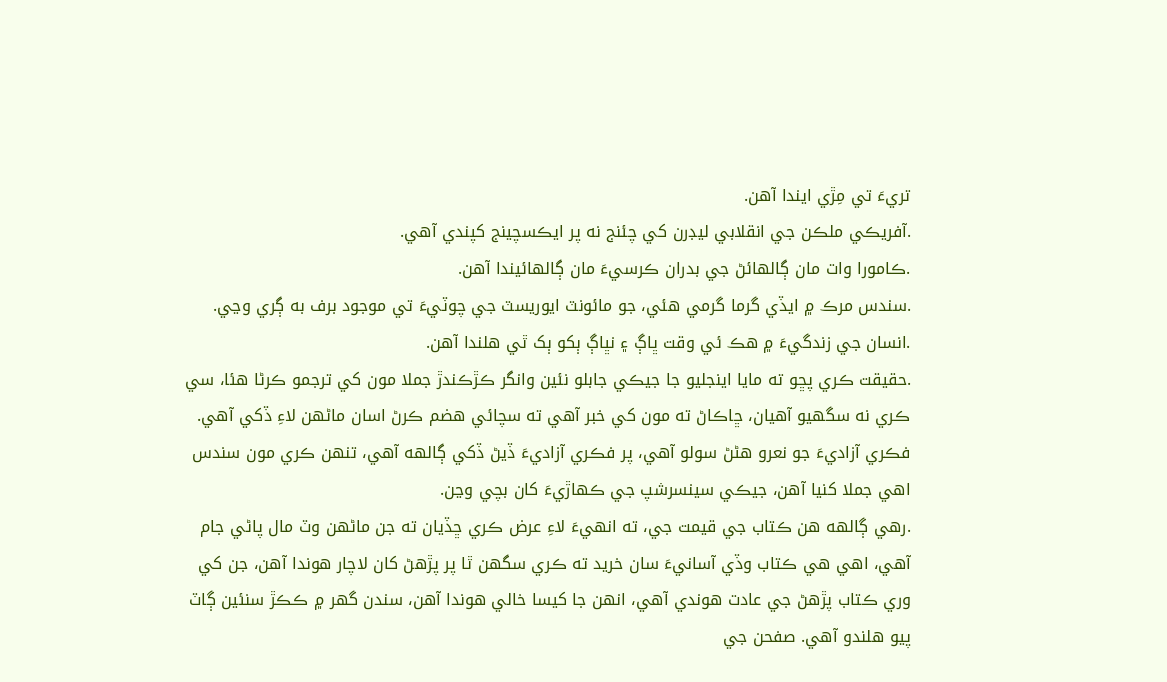تريءَ تي مِڙي ايندا آهن.
.آفريڪي ملڪن جي انقلابي ليڊرن کي چئنج نه پر ايڪسچينج کپندي آهي.
.ڪامورا وات مان ڳالهائڻ جي بدران ڪرسيءَ مان ڳالهائيندا آهن.
.سندس مرڪ ۾ ايڏي گرما گرمي هئي، جو مائونٽ ايوريسٽ جي چوٽيءَ تي موجود برف به ڳري وڃي.
.انسان جي زندگيءَ ۾ هڪ ئي وقت ڀاڳ ۽ نڀاڳ ٻکو ٻک ٿي هلندا آهن.
.حقيقت ڪري پڇو ته مايا اينجليو جا جيڪي جابلو نئين وانگر ڪڙڪندڙ جملا مون کي ترجمو ڪرڻا هئا، سي ڪري نه سگهيو آهيان، ڇاڪاڻ ته مون کي خبر آهي ته سچائي هضم ڪرڻ اسان ماڻهن لاءِ ڏکي آهي. فڪري آزاديءَ جو نعرو هڻڻ سولو آهي، پر فڪري آزاديءَ ڏيڻ ڏکي ڳالهه آهي، تنهن ڪري مون سندس اهي جملا کنيا آهن، جيڪي سينسرشپ جي ڪهاڙيءَ کان بچي وڃن.
.رهي ڳالهه هن ڪتاب جي قيمت جي، ته انهيءَ لاءِ عرض ڪري ڇڏيان ته جن ماڻهن وٽ مال پاڻي جام آهي، اهي هي ڪتاب وڏي آسانيءَ سان خريد ته ڪري سگهن ٿا پر پڙهڻ کان لاچار هوندا آهن، جن کي وري ڪتاب پڙهڻ جي عادت هوندي آهي، انهن جا کيسا خالي هوندا آهن، سندن گهر ۾ ڪڪڙ سنئين ڳاٽ پيو هلندو آهي. صفحن جي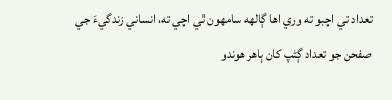تعداد تي اچبو ته وري اها ڳالهه سامهون ٿي اچي ته، انساني زندگيءَ جي صفحن جو تعداد ڳڻپ کان ٻاهر هوندو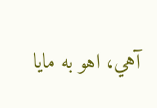آهي، اهو به مايا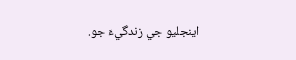اينجليو جي زندگيءَ جو.